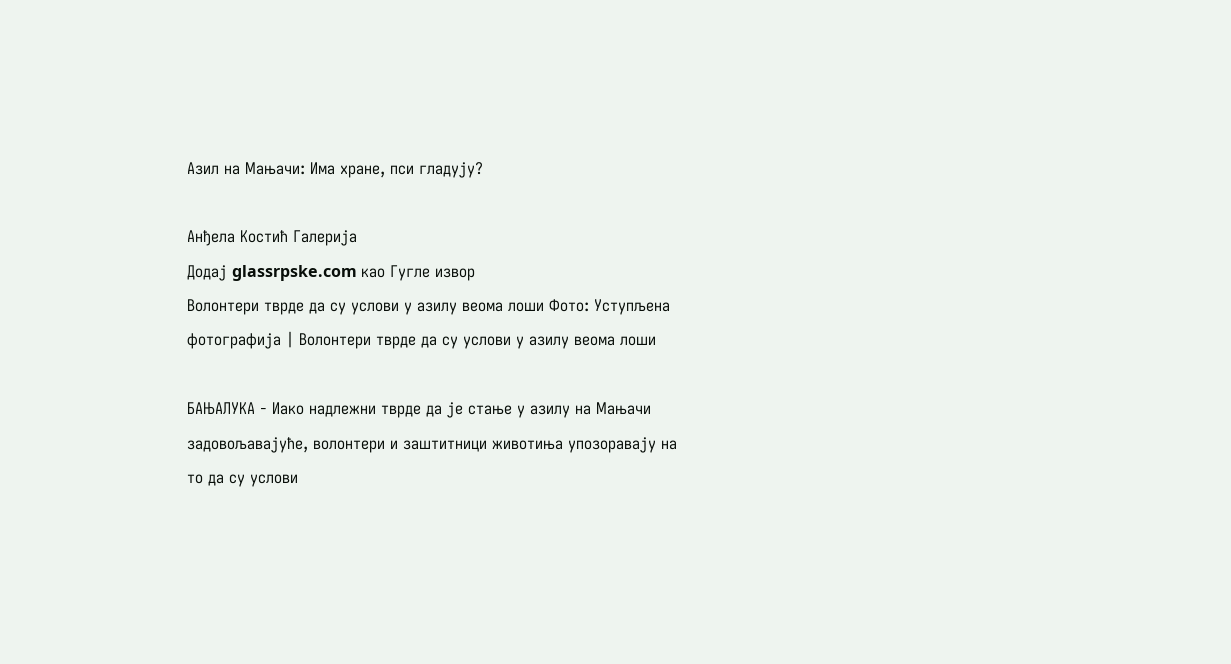Азил на Мањачи: Има хране, пси гладују?

Анђела Костић Галерија
Додај glassrpske.com као Гугле извор
Волонтери тврде да су услови у азилу веома лоши Фото: Уступљена фотографија | Волонтери тврде да су услови у азилу веома лоши

БАЊАЛУКА - Иако надлежни тврде да је стање у азилу на Мањачи задовољавајуће, волонтери и заштитници животиња упозоравају на то да су услови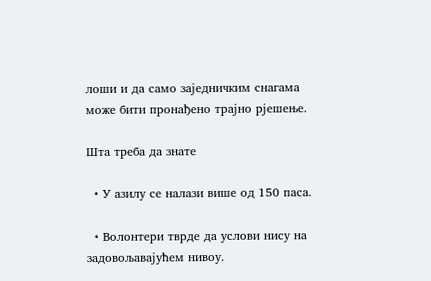лоши и да само заједничким снагама може бити пронађено трајно рјешење.

Шта треба да знате

  • У азилу се налази више од 150 паса.

  • Волонтери тврде да услови нису на задовољавајућем нивоу.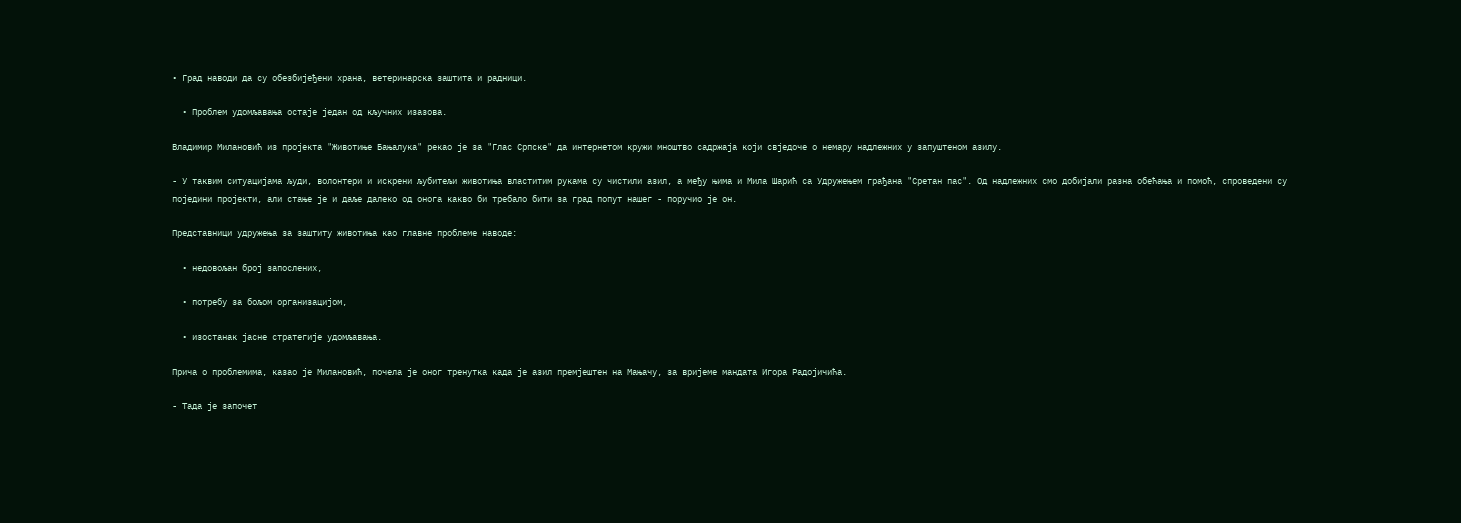• Град наводи да су обезбијеђени храна, ветеринарска заштита и радници.

  • Проблем удомљавања остаје један од кључних изазова.

Владимир Милановић из пројекта "Животиње Бањалука" рекао је за "Глас Српске" да интернетом кружи мноштво садржаја који свједоче о немару надлежних у запуштеном азилу.

- У таквим ситуацијама људи, волонтери и искрени љубитељи животиња властитим рукама су чистили азил, а међу њима и Мила Шарић са Удружењем грађана "Сретан пас". Од надлежних смо добијали разна обећања и помоћ, спроведени су поједини пројекти, али стање је и даље далеко од онога какво би требало бити за град попут нашег - поручио је он.

Представници удружења за заштиту животиња као главне проблеме наводе:

  • недовољан број запослених,

  • потребу за бољом организацијом,

  • изостанак јасне стратегије удомљавања.

Прича о проблемима, казао је Милановић, почела је оног тренутка када је азил премјештен на Мањачу, за вријеме мандата Игора Радојичића.

- Тада је започет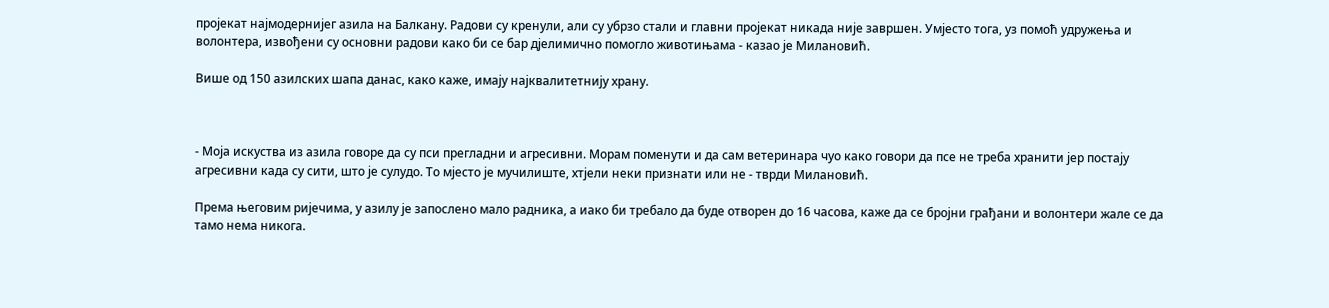пројекат најмодернијег азила на Балкану. Радови су кренули, али су убрзо стали и главни пројекат никада није завршен. Умјесто тога, уз помоћ удружења и волонтера, извођени су основни радови како би се бар дјелимично помогло животињама - казао је Милановић.

Више од 150 азилских шапа данас, како каже, имају најквалитетнију храну.



- Моја искуства из азила говоре да су пси прегладни и агресивни. Морам поменути и да сам ветеринара чуо како говори да псе не треба хранити јер постају агресивни када су сити, што је сулудо. То мјесто је мучилиште, хтјели неки признати или не - тврди Милановић.

Према његовим ријечима, у азилу је запослено мало радника, а иако би требало да буде отворен до 16 часова, каже да се бројни грађани и волонтери жале се да тамо нема никога.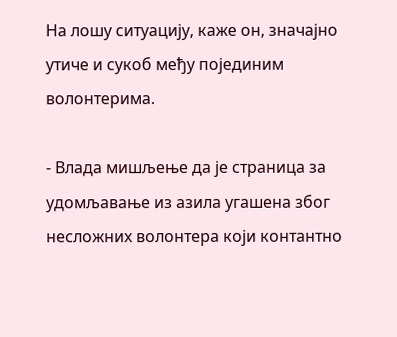На лошу ситуацију, каже он, значајно утиче и сукоб међу појединим волонтерима.

- Влада мишљење да је страница за удомљавање из азила угашена због несложних волонтера који контантно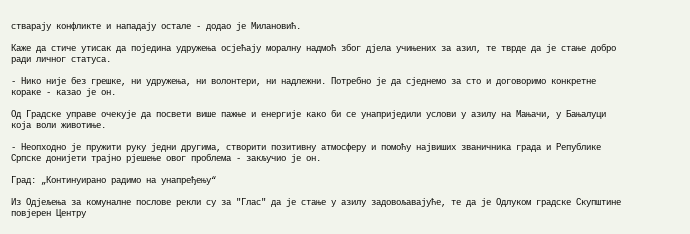стварају конфликте и нападају остале - додао је Милановић.

Каже да стиче утисак да поједина удружења осјећају моралну надмоћ због дјела учињених за азил, те тврде да је стање добро ради личног статуса.

- Нико није без грешке, ни удружења, ни волонтери, ни надлежни. Потребно је да сједнемо за сто и договоримо конкретне кораке - казао је он.

Од Градске управе очекује да посвети више пажње и енергије како би се унаприједили услови у азилу на Мањачи, у Бањалуци која воли животиње.

- Неопходно је пружити руку једни другима, створити позитивну атмосферу и помоћу највиших званичника града и Републике Српске донијети трајно рјешење овог проблема - закључио је он.

Град: „Континуирано радимо на унапређењу“

Из Одјељења за комуналне послове рекли су за "Глас" да је стање у азилу задовољавајуће, те да је Одлуком градске Скупштине повјерен Центру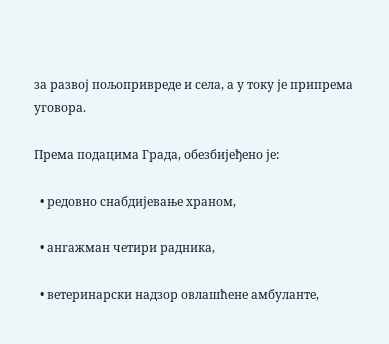за развој пољопривреде и села, а у току је припрема уговора.

Према подацима Града, обезбијеђено је:

  • редовно снабдијевање храном,

  • ангажман четири радника,

  • ветеринарски надзор овлашћене амбуланте,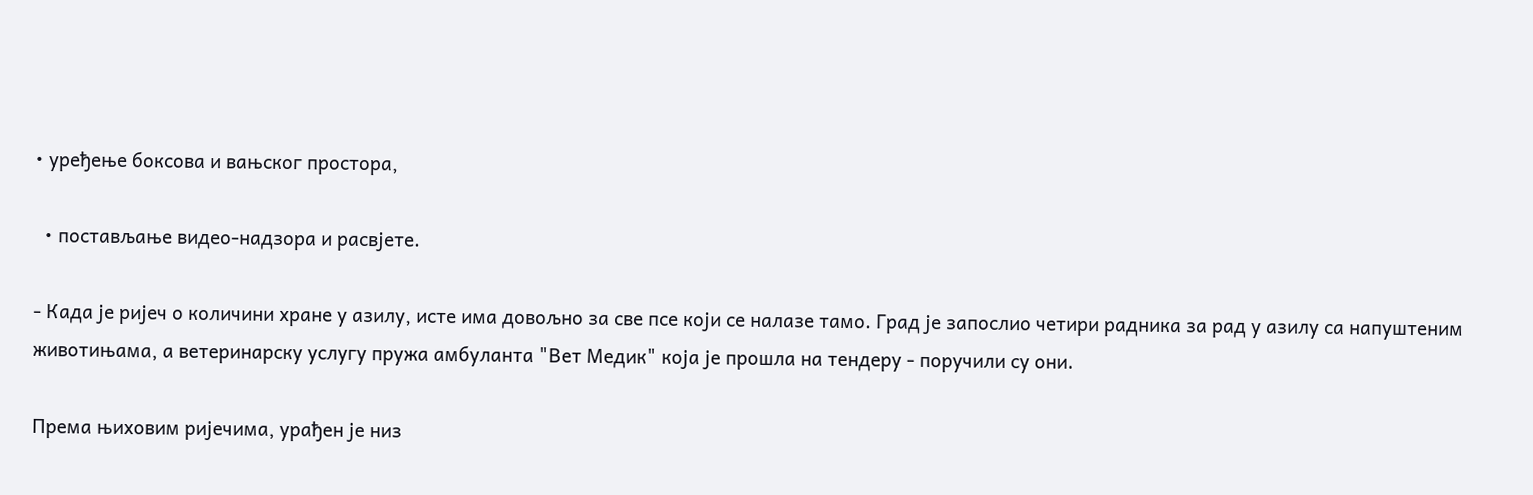• уређење боксова и вањског простора,

  • постављање видео-надзора и расвјете.

- Када је ријеч о количини хране у азилу, исте има довољно за све псе који се налазе тамо. Град је запослио четири радника за рад у азилу са напуштеним животињама, а ветеринарску услугу пружа амбуланта "Вет Медик" која је прошла на тендеру - поручили су они.

Према њиховим ријечима, урађен је низ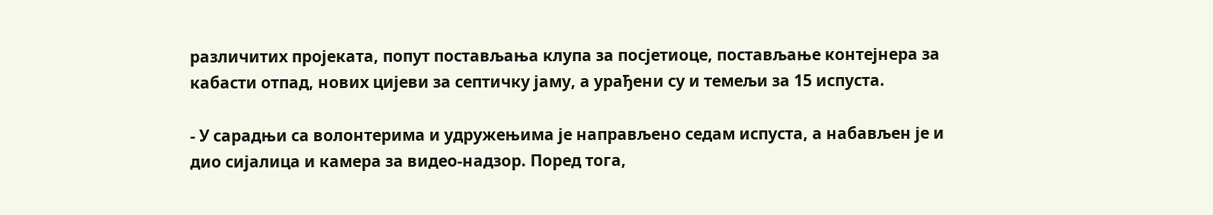различитих пројеката, попут постављања клупа за посјетиоце, постављање контејнера за кабасти отпад, нових цијеви за септичку јаму, а урађени су и темељи за 15 испуста.

- У сарадњи са волонтерима и удружењима је направљено седам испуста, а набављен је и дио сијалица и камера за видео-надзор. Поред тога,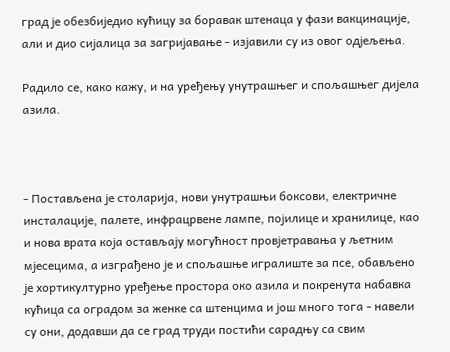град је обезбиједио кућицу за боравак штенаца у фази вакцинације, али и дио сијалица за загријавање - изјавили су из овог одјељења.

Радило се, како кажу, и на уређењу унутрашњег и спољашњег дијела азила.



- Постављена је столарија, нови унутрашњи боксови, електричне инсталације, палете, инфрацрвене лампе, појилице и хранилице, као и нова врата која остављају могућност провјетравања у љетним мјесецима, а изграђено је и спољашње игралиште за псе, обављено је хортикултурно уређење простора око азила и покренута набавка кућица са оградом за женке са штенцима и још много тога - навели су они, додавши да се град труди постићи сарадњу са свим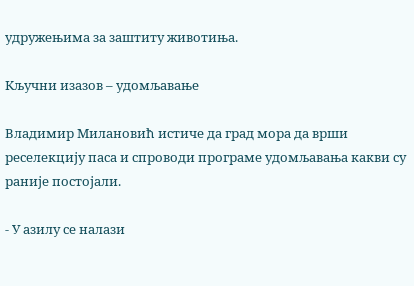удружењима за заштиту животиња.

Кључни изазов – удомљавање

Владимир Милановић истиче да град мора да врши реселекцију паса и спроводи програме удомљавања какви су раније постојали.

- У азилу се налази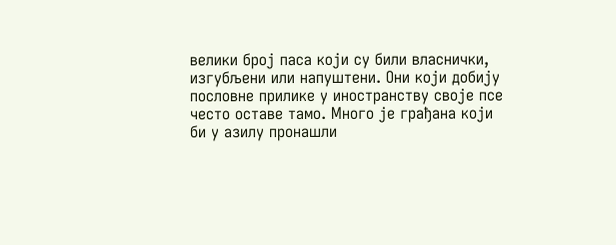велики број паса који су били власнички, изгубљени или напуштени. Они који добију пословне прилике у иностранству своје псе често оставе тамо. Много је грађана који би у азилу пронашли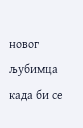новог љубимца када би се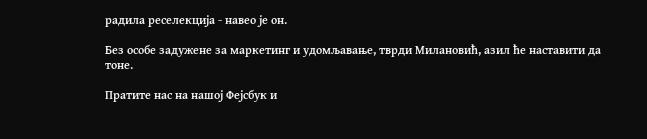радила реселекција - навео је он.

Без особе задужене за маркетинг и удомљавање, тврди Милановић, азил ће наставити да тоне.

Пратите нас на нашој Фејсбук и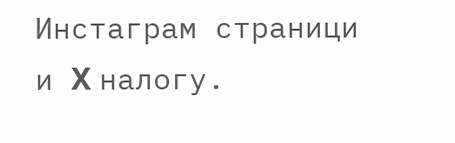Инстаграм страници и X налогу.